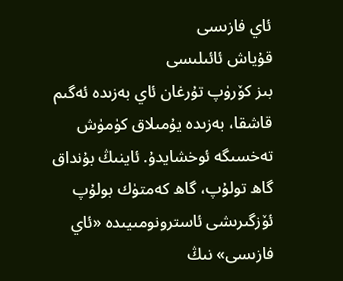ئاي فازىسى
قۇياش ئائىلىسى
بىز كۆرۈپ تۇرغان ئاي بەزىدە ئەگىم قاشقا، بەزىدە يۇمىلاق كۈمۈش تەخسىگە ئوخشايدۇ. ئاينىڭ بۇنداق گاھ تولۇپ، گاھ كەمتۈك بولۇپ ئۆزگىرىشى ئاسترونومىيىدە «ئاي فازىسى» نىڭ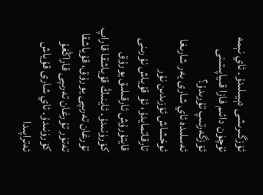ئۆزگىرىشى دېيىلىدۇ. ئاي نېمە ئۈچۈن دائىم فازا قىياپىتىنى ئۆزگەرتىپ تۇرىدۇ؟
ئەسلىدە ئاي شارى يەر شارىغا ئوخشاش ئۆزىدىن نۇر تارقاتمايدۇ، ئۇ قۇياش نۇرىنى قايتۇرۇش ئارقىلىق يورۇق كۆرۈنىدۇ. ئاينىڭ قۇياشقا قاراپ تۇرغان تەرىپى يورۇق، قۇياشقا تەتۈر تۇرغان تەرىپى قاراڭغۇ كۆرۈنىدۇ. ئاي شارى قۇياش ئەتراپىدا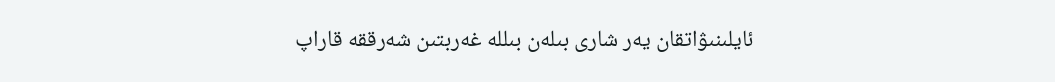ئايلىنىۋاتقان يەر شارى بىلەن بىللە غەربتىن شەرققە قاراپ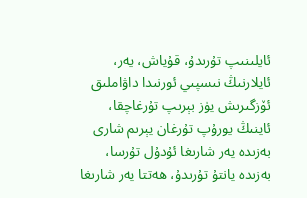ئايلىنىپ تۇرىدۇ، قۇياش، يەر، ئايلارنىڭ نىسپىي ئورنىدا داۋاملىق ئۆزگىرىش يۈز بېرىپ تۇرغاچقا، ئاينىڭ يورۇپ تۇرغان يېرىم شارى بەزىدە يەر شارىغا ئۇدۇل تۇرسا، بەزىدە يانتۇ تۇرىدۇ، ھەتتا يەر شارىغا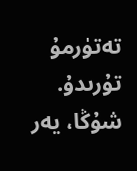تەتۈرمۇ تۇرىدۇ. شۇڭا، يەر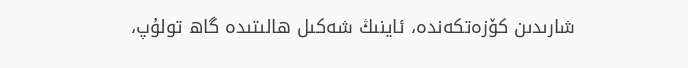شارىدىن كۆزەتكەندە، ئاينىڭ شەكىل ھالىتىدە گاھ تولۇپ،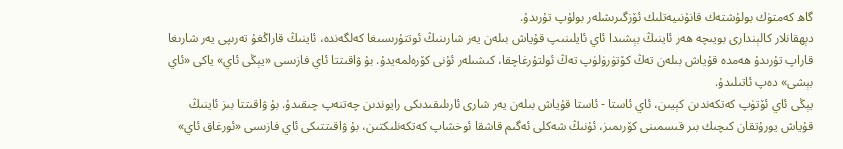گاھ كەمتۈك بولۇشتەك قانۇنىيەتلىك ئۆزگىرىشلەر بولۇپ تۇرىدۇ.
دېھقانلار كالېندارى بويىچە ھەر ئاينىڭ بېشىدا ئاي ئايلىنىپ قۇياش بىلەن يەر شارىنىڭ ئوتتۇرىسىغا كەلگەندە، ئاينىڭ قاراڭغۇ تەرىپى يەر شارىغا قاراپ تۇرىدۇ ھەمدە قۇياش بىلەن تەڭ كۆتۈرۈلۈپ تەڭ ئولتۇرغاچقا، كىشىلەر ئۇنى كۆرەلمەيدۇ. بۇ ۋاقىتتا ئاي فازىسى «يېڭى ئاي» ياكى «ئاي بېشى» دەپ ئاتىلىدۇ.
يېڭى ئاي ئۆتۈپ كەتكەندىن كېيىن، ئاي ئاستا - ئاستا قۇياش بىلەن يەر شارى ئارىلىقىدىكى رايوندىن چەتنەپ چىقىدۇ. بۇ ۋاقىتتا بىز ئاينىڭ قۇياش يورۇتقان كىچىك بىر قىسمىنى كۆرىمىز، ئۇنىڭ شەكلى ئەگىم قاشقا ئوخشاپ كەتكەنلىكتىن، بۇ ۋاقىتتىكى ئاي فازىسى «ئورغاق ئاي»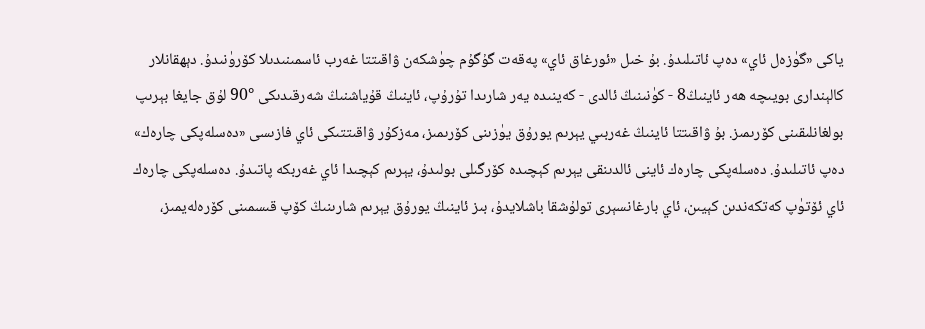ياكى «گۈزەل ئاي» دەپ ئاتىلىدۇ. بۇ خىل «ئورغاق ئاي» پەقەت گۇگۇم چۈشكەن ۋاقىتتا غەرب ئاسمىنىدىلا كۆرۈنىدۇ. دېھقانلار كالېندارى بويىچە ھەر ئاينىڭ8 - كۈنىنىڭ ئالدى - كەينىدە يەر شارىدا تۇرۇپ، ئاينىڭ قۇياشنىڭ شەرقىدىكى °90 لۇق جايغا بېرىپ بولغانلىقىنى كۆرىمىز. بۇ ۋاقىتتا ئاينىڭ غەربىي يېرىم يورۇق يۈزىنى كۆرىمىز، مەزكۇر ۋاقىتتىكى ئاي فازىسى «دەسلەپكى چارەك» دەپ ئاتىلىدۇ. دەسلەپكى چارەك ئاينى ئالدىنقى يېرىم كېچىدە كۆرگىلى بولىدۇ، يېرىم كېچىدا ئاي غەربكە پاتىدۇ. دەسلەپكى چارەك ئاي ئۆتۈپ كەتكەندىن كېيىن، ئاي بارغانسېرى تولۇشقا باشلايدۇ، بىز ئاينىڭ يورۇق يېرىم شارىنىڭ كۆپ قىسمىنى كۆرەلەيمىز،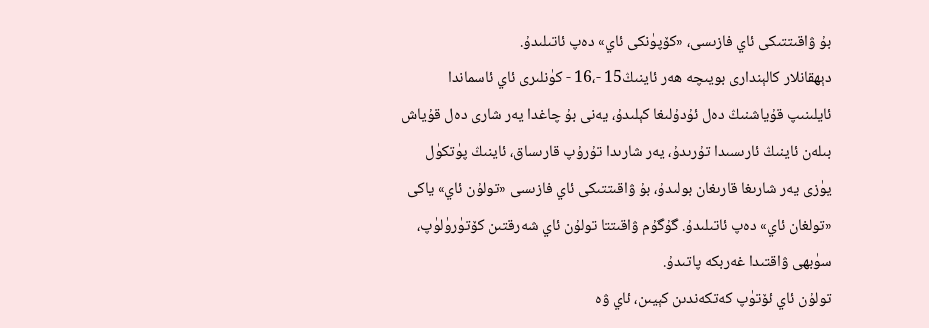بۇ ۋاقىتتىكى ئاي فازىسى، «كۆپۈنكى ئاي» دەپ ئاتىلىدۇ.
دېھقانلار كالېندارى بويىچە ھەر ئاينىڭ15 -،16 - كۈنلىرى ئاي ئاسماندا ئايلىنىپ قۇياشنىڭ دەل ئۇدۇلىغا كېلىدۇ، يەنى بۇ چاغدا يەر شارى دەل قۇياش بىلەن ئاينىڭ ئارىسىدا تۇرىدۇ، يەر شارىدا تۇرۇپ قارىساق، ئاينىڭ پۈتكۈل يۈزى يەر شارىغا قارىغان بولىدۇ، بۇ ۋاقىتتىكى ئاي فازىسى «تولۇن ئاي» ياكى «تولغان ئاي» دەپ ئاتىلىدۇ. گۇگۇم ۋاقىتتا تولۇن ئاي شەرقتىن كۆتۈرۈلۈپ، سۈبھى ۋاقتىدا غەربكە پاتىدۇ.
تولۇن ئاي ئۆتۈپ كەتكەندىن كېيىن، ئاي ۋە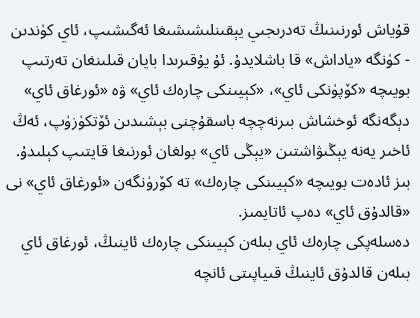قۇياش ئورنىنىڭ تەدرىجىي يېقىنلىشىشىغا ئەگىشىپ، ئاي كۈندىن - كۈنگە «ياداش» قا باشلايدۇ. ئۇ يۇقىرىدا بايان قىلىنغان تەرتىپ بويىچە «كۆپۈنكى ئاي»، «كېيىنكى چارەك ئاي» ۋە «ئورغاق ئاي» دېگەنگە ئوخشاش بىرنەچچە باسقۇچنى بېشىدىن ئۆتكۈزۈپ، ئەڭ ئاخىر يەنە يېڭىۋاشتىن «يېڭى ئاي» بولغان ئورنىغا قايتىپ كېلىدۇ. بىز ئادەت بويىچە «كېيىنكى چارەك» تە كۆرۈنگەن «ئورغاق ئاي» نى «قالدۇق ئاي» دەپ ئاتايمىز.
دەسلەپكى چارەك ئاي بىلەن كېيىنكى چارەك ئاينىڭ، ئورغاق ئاي بىلەن قالدۇق ئاينىڭ قىياپىتى ئانچە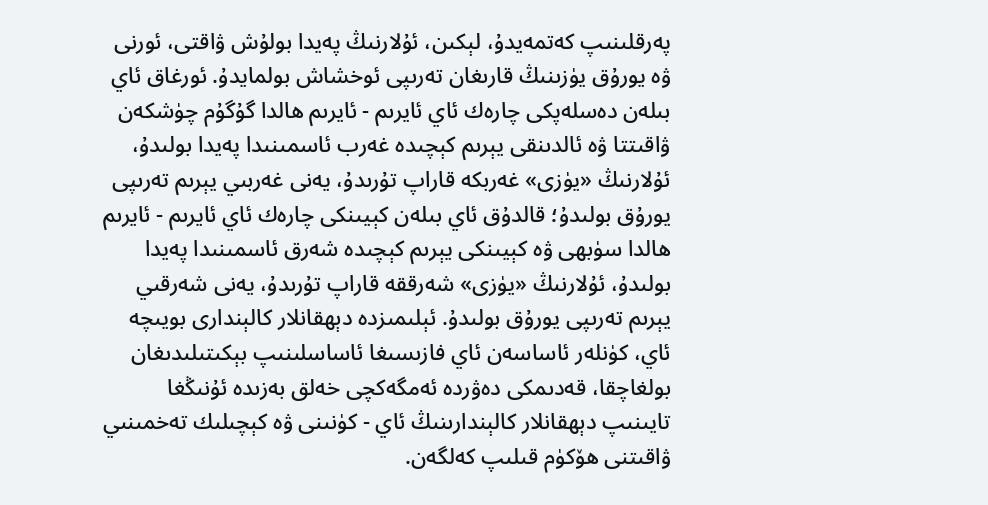پەرقلىنىپ كەتمەيدۇ، لېكىن، ئۇلارنىڭ پەيدا بولۇش ۋاقتى، ئورنى ۋە يورۇق يۈزىنىڭ قارىغان تەرىپى ئوخشاش بولمايدۇ. ئورغاق ئاي بىلەن دەسلەپكى چارەك ئاي ئايرىم - ئايرىم ھالدا گۇگۇم چۈشكەن ۋاقىتتا ۋە ئالدىنقى يېرىم كېچىدە غەرب ئاسمىنىدا پەيدا بولىدۇ، ئۇلارنىڭ «يۈزى» غەربكە قاراپ تۇرىدۇ، يەنى غەربىي يېرىم تەرىپى يورۇق بولىدۇ؛ قالدۇق ئاي بىلەن كېيىنكى چارەك ئاي ئايرىم - ئايرىم ھالدا سۈبھى ۋە كېيىنكى يېرىم كېچىدە شەرق ئاسمىنىدا پەيدا بولىدۇ، ئۇلارنىڭ «يۈزى» شەرققە قاراپ تۇرىدۇ، يەنى شەرقىي يېرىم تەرىپى يورۇق بولىدۇ. ئېلىمىزدە دېھقانلار كالېندارى بويىچە ئاي، كۈنلەر ئاساسەن ئاي فازىسىغا ئاساسلىنىپ بېكىتىلىدىغان بولغاچقا، قەدىمكى دەۋردە ئەمگەكچى خەلق بەزىدە ئۇنىڭغا تايىنىپ دېھقانلار كالېندارىنىڭ ئاي - كۈنىنى ۋە كېچىلىك تەخمىنىي ۋاقىتنى ھۆكۈم قىلىپ كەلگەن.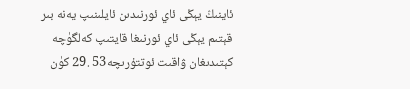ئاينىڭ يېڭى ئاي ئورنىدىن ئايلىنىپ يەنە بىر قېتىم يېڭى ئاي ئورنىغا قايتىپ كەلگۈچە كېتىدىغان ۋاقىت ئوتتۇرىچە53 .29 كۈن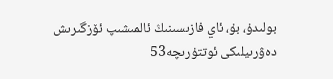بولىدۇ، بۇ، ئاي فازىسىنىڭ ئالمىشىپ ئۆزگىرىش دەۋرىيلىكى ئوتتۇرىچە53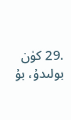.29 كۈن بولىدۇ، بۇ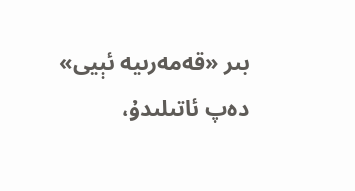بىر «قەمەرىيە ئېيى» دەپ ئاتىلىدۇ،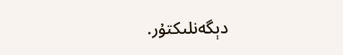دېگەنلىكتۇر.